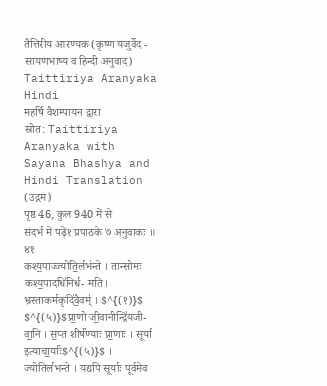तैत्तिरीय आरण्यक (कृष्ण यजुर्वेद - सायणभाष्य व हिन्दी अनुवाद)
Taittiriya Aranyaka Hindi
महर्षि वैशम्पायन द्वारा
स्रोत: Taittiriya Aranyaka with Sayana Bhashya and Hindi Translation (उद्गम)
पृष्ठ 46, कुल 940 में से
संदर्भ में पढ़ें१ प्रपाठके ७ अनुवाकः ॥ ४१
कश्य॒पाज्ज्योति॒र्लभ॑न्ते । तान्सोमः कश्य॒पादधि॑निर्ध- मति। भ्रस्ताकर्मकृदि॑वै॒वम्॑ । $^{(१)}$ $^{(५)}$प्रा॒णो जी॒वानीन्द्रि॑यजी- वा॒नि । स॒प्त शीर्ष॑ण्याः प्रा॒णाः । सूर्या इत्याचा॒र्याः॑$^{(५)}$ ।
ज्योतिर्लभन्ते । यद्यपि सूर्याः पूर्वमेव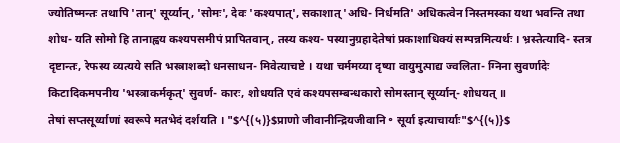ज्योतिष्मन्तः तथापि 'तान्' सूर्य्यान्, 'सोमः', देवः 'कश्यपात्', सकाशात् 'अधि- निर्धमति' अधिकत्वेन निस्तमस्का यथा भवन्ति तथा शोध- यति सोमो हि तानाह्वय कश्यपसमीपं प्रापितवान्, तस्य कश्य- पस्यानुग्रहादेतेषां प्रकाशाधिक्यं सम्पन्नमित्यर्थः । भ्रस्तेत्यादि- स्तत्र दृष्टान्तः, रेफस्य व्यत्यये सति भस्त्राशब्दो धनसाधन- मिवेत्याचष्टे । यथा चर्ममय्या दृष्या वायुमुत्पाद्य ज्वलिता- ग्निना सुवर्णादेः किटादिकमपनीय 'भस्त्राकर्मकृत्' सुवर्ण- कारः, शोधयति एवं कश्यपसम्बन्धकारो सोमस्तान् सूर्य्यान्- शोधयत् ॥
तेषां सप्तसूर्य्याणां स्वरूपे मतभेदं दर्शयति । "$^{(५)}$प्राणो जीवानीन्द्रियजीवानि ॰ सूर्या इत्याचार्याः"$^{(५)}$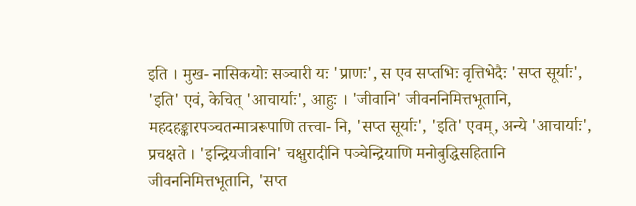इति । मुख- नासिकयोः सञ्चारी यः 'प्राणः', स एव सप्तभिः वृत्तिभेदैः 'सप्त सूर्याः', 'इति' एवं, केचित् 'आचार्याः', आहुः । 'जीवानि' जीवननिमित्तभूतानि, महदहङ्कारपञ्चतन्मात्ररूपाणि तत्त्वा- नि, 'सप्त सूर्याः', 'इति' एवम्, अन्ये 'आचार्याः', प्रचक्षते । 'इन्द्रियजीवानि' चक्षुरादीनि पञ्चेन्द्रियाणि मनोबुद्धिसहितानि जीवननिमित्तभूतानि, 'सप्त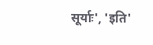सूर्याः', 'इति'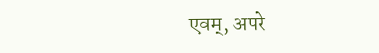एवम्, अपरे